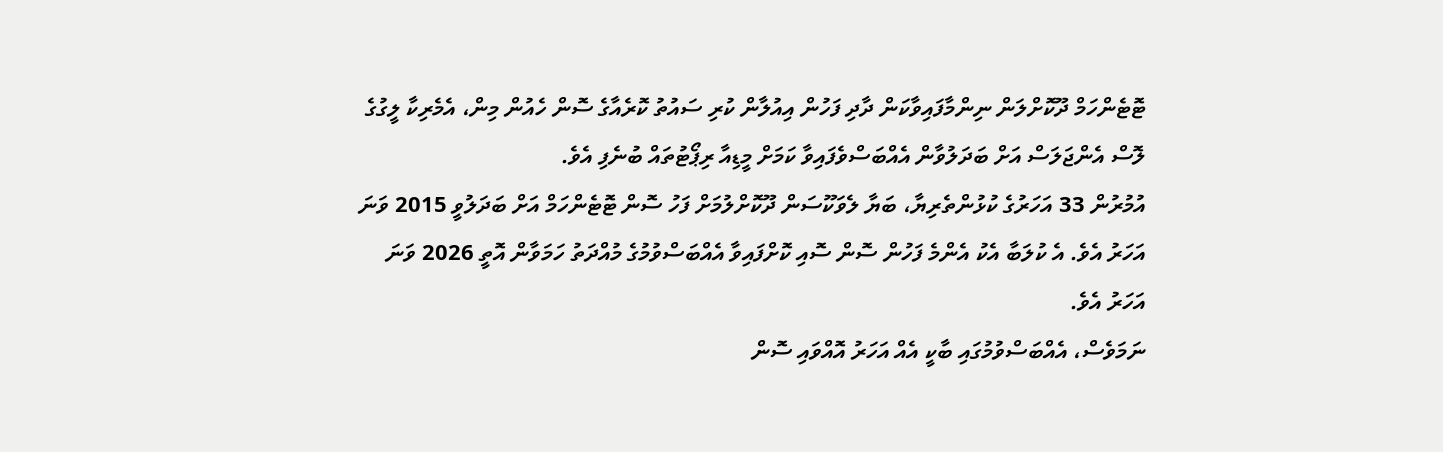ޓޮޓެންހަމް ދޫކޮށްލަން ނިންމާފައިވާކަން ދާދި ފަހުން އިއުލާން ކުރި ސައުތު ކޮރެއާގެ ސޮން ހެއުން މިން، އެމެރިކާ ލީގުގެ ލޮސް އެންޖަލަސް އަށް ބަދަލުވާން އެއްބަސްވެފައިވާ ކަމަށް މީޑިއާ ރިޕޯޓުތައް ބުނެފި އެވެ.
އުމުރުން 33 އަހަރުގެ ކުޅުންތެރިޔާ، ބަޔާ ލެވަކޫސަން ދޫކޮށްލުމަށް ފަހު ސޮން ޓޮޓެންހަމް އަށް ބަދަލުވީ 2015 ވަނަ އަހަރު އެވެ. އެ ކުލަބާ އެކު އެންމެ ފަހުން ސޮން ސޮއި ކޮށްފައިވާ އެއްބަސްވުމުގެ މުއްދަތު ހަމަވާން އޮތީ 2026 ވަނަ އަހަރު އެވެ.
ނަމަވެސް، އެއްބަސްވުމުގައި ބާކީ އެއް އަހަރު އޮއްވައި ސޮން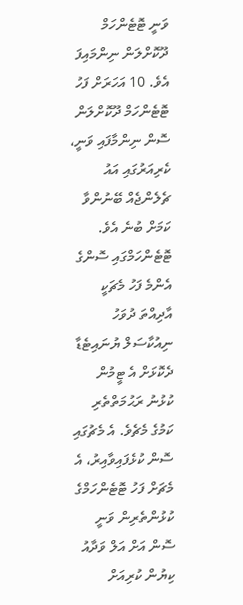ވަނީ ޓޮޓެންހަމް ދޫކޮށްލަން ނިންމައިފަ އެވެ. 10 އަހަރަށް ފަހު ޓޮޓެންހަމް ދޫކޮށްލަން ސޮން ނިންމާފައި ވަނީ، ކެރިއަރުގައި އައު ޗެލެންޖެއް ބޭނުންވާ ކަމަށް ބުނެ އެވެ.
ޓޮޓެންހަމްގައި ސޮންގެ އެންމެ ފަހު މެޗަކީ އާދިއްތަ ދުވަހު ނިއުކާސަލް ޔުނައިޓެޑާ ދެކޮޅަށް އެ ޓީމުން ކުޅުނު ރަޙުމަތްތެރި ކަމުގެ މެޗެވެ. އެ މެޗުގައި ސޮން ކުޅެފައިވާއިރު، އެ މެޗަށް ފަހު ޓޮޓެންހަމްގެ ކުޅުންތެރިން ވަނީ ސޮން އަށް އަލް ވަދާއު ކިޔުން ކުރިއަށް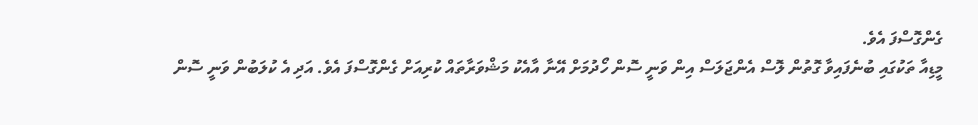ގެންގޮސްފަ އެވެ.
މީޑިއާ ތަކުގައި ބުނެފައިވާ ގޮތުން ލޮސް އެންޖަލަސް އިން ވަނީ ސޮން ހޯދުމަށް އޭނާ އާއެކު މަޝްވަރާތައް ކުރިއަށް ގެންގޮސްފަ އެވެ. އަދި އެ ކުލަބުން ވަނީ ސޮން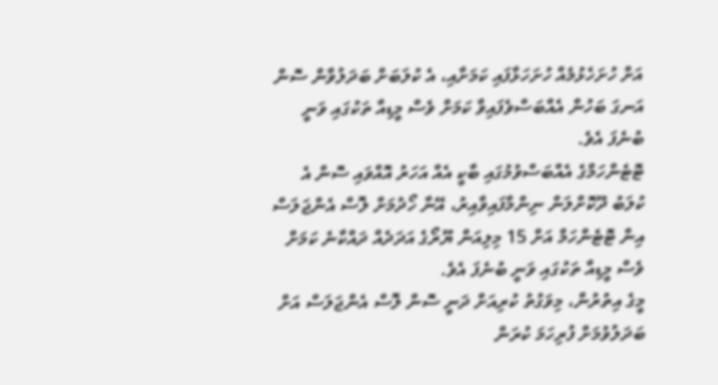އަށް ހުށަހެޅުމެއް ހުށަހަޅާފައި ކަމަށާއި، އެ ކުލަބަށް ބަދަލުވާން ސޮން އަނގަ ބަހުން އެއްބަސްވެފައިވާ ކަމަށް ވެސް މީޑިއާ ތަކުގައި ވަނީ ބުނެފަ އެވެ.
ޓޮޓެންހަމްގެ އެއްބަސްވުމުގައި ބާކީ އެއް އަހަރު އޮއްވައި ސޮން އެ ކުލަބު ދޫކޮށްލަން ނިންމާފައިވާއިރު، އޭނާ ހޯދުމަށް ލޮސް އެންޖަލަސް އިން ޓޮޓެންހަމް އަށް 15 މިލިއަން ޔޫރޯގެ އަދަދެއް ދައްކާނެ ކަމަށް ވެސް މީޑިއާ ތަކުގައި ވަނީ ބުނެފަ އެވެ.
މީގެ އިތުރުން، މިވަގުތު ކުރިއަށް ދަނީ ސޮން ލޮސް އެންޖަލަސް އަށް ބަދަލުވުމަށް ފުރިހަމަ ކުރަން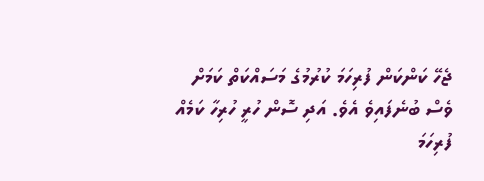ޖެހޭ ކަންކަން ފުރިހަމަ ކުރުމުގެ މަސައްކަތް ކަމަށް ވެސް ބުނެފައިވެ އެވެ. އަދި ސޮން ހުރީ ހުރިހާ ކަމެއް ފުރިހަމަ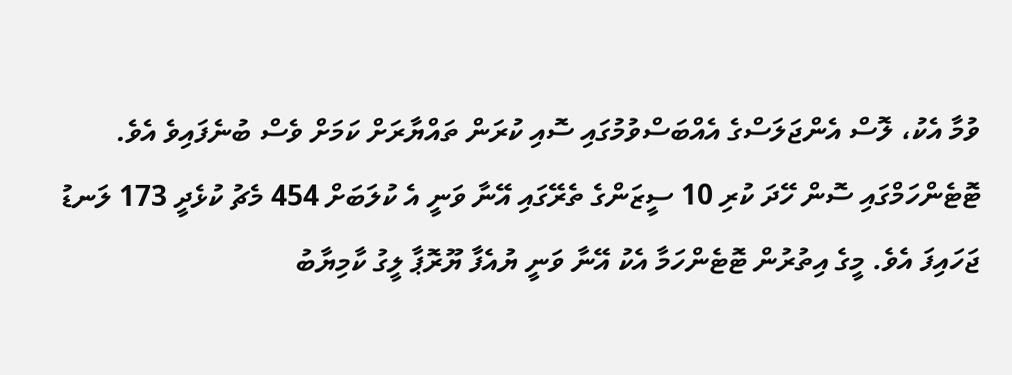ވުމާ އެކު، ލޮސް އެންޖަލަސްގެ އެއްބަސްވުމުގައި ސޮއި ކުރަން ތައްޔާރަށް ކަމަށް ވެސް ބުނެފައިވެ އެވެ.
ޓޮޓެންހަމްގައި ސޮން ހޭދަ ކުރި 10 ސީޒަންގެ ތެރޭގައި އޭނާ ވަނީ އެ ކުލަބަށް 454 މެޗު ކުޅެދީ 173 ލަނޑު ޖަހައިފަ އެވެ. މީގެ އިތުރުން ޓޮޓެންހަމާ އެކު އޭނާ ވަނީ ޔުއެފާ ޔޫރޮޕާ ލީގު ކާމިޔާބު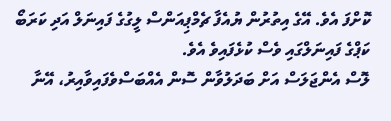ކޮށްފަ އެވެ. އޭގެ އިތުރުން ޔުއެފާ ޗެމްޕިއަންސް ލީގުގެ ފައިނަލް އަދި ކަރަބޯ ކަޕްގެ ފައިނަލްގައި ވެސް ކުޅެފައިވެ އެވެ.
ލޮސް އެންޖަލަސް އަށް ބަދަލުވާން ސޮން އެއްބަސްވެފައިވާއިރު، އޭނާ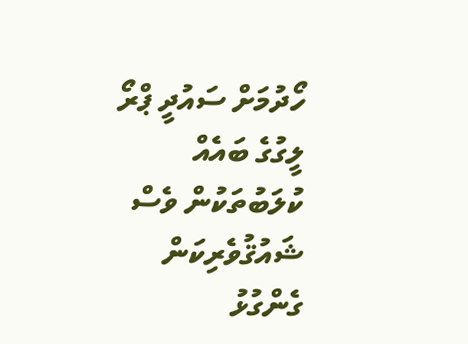ހޯދުމަށް ސައުދީ ޕްރޯ ލީގުގެ ބައެއް ކުލަބުތަކުން ވެސް ޝައުޤުވެރިކަން ގެންގުޅު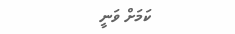ކަމަށް ވަނީ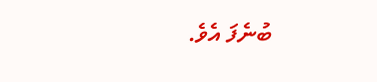ބުނެފަ އެވެ.